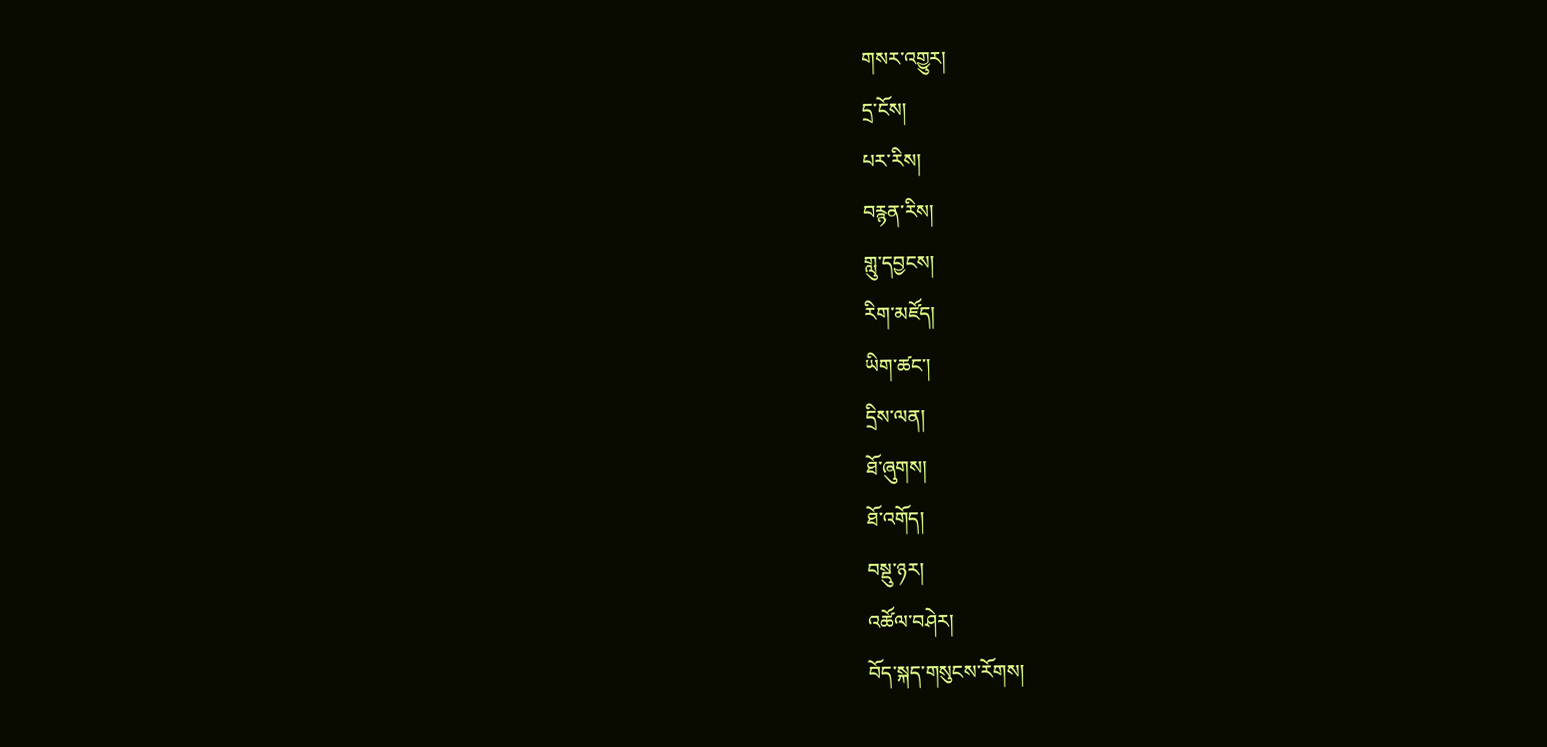གསར་འགྱུར།
དྲ་ངོས།
པར་རིས།
བརྙན་རིས།
གླུ་དབྱངས།
རིག་མཛོད།
ཡིག་ཚང་།
དྲིས་ལན།
ཐོ་ཞུགས།
ཐོ་འགོད།
བསྡུ་ཉར།
འཚོལ་བཤེར།
བོད་སྐད་གསུངས་རོགས།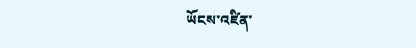ཡོངས་འཛིན་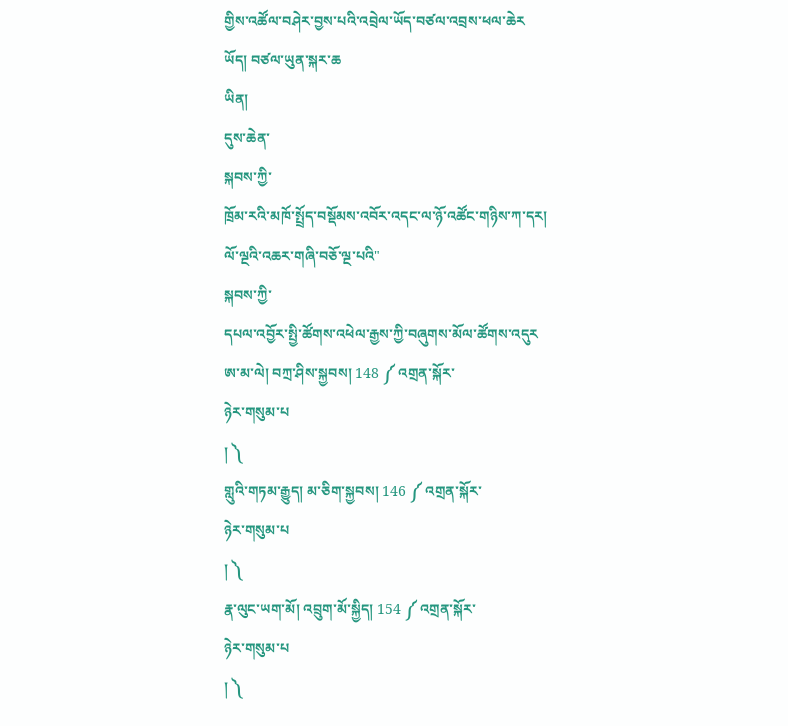གྱིས་འཚོལ་བཤེར་བྱས་པའི་འབྲེལ་ཡོད་བཙལ་འབྲས་ཕལ་ཆེར
ཡོད། བཙལ་ཡུན་སྐར་ཆ
ཡིན།
དུས་ཆེན་
སྐབས་ཀྱི་
ཁྲོམ་རའི་མཁོ་སྤྲོད་བསྡོམས་འབོར་འདང་ལ་ཉོ་འཚོང་གཉིས་ཀ་དར།
ལོ་ལྔའི་འཆར་གཞི་བཅོ་ལྔ་པའི"
སྐབས་ཀྱི་
དཔལ་འབྱོར་སྤྱི་ཚོགས་འཕེལ་རྒྱས་ཀྱི་བཞུགས་མོལ་ཚོགས་འདུར
ཨ་མ་ལེ། བཀྲ་ཤིས་སྐྱབས། 148 ༼ འགྲན་སྐོར་
ཉེར་གསུམ་པ
། ༽
གླུའི་གཏམ་རྒྱུད། མ་ཅིག་སྐྱབས། 146 ༼ འགྲན་སྐོར་
ཉེར་གསུམ་པ
། ༽
རྣ་ལུང་ཡག་མོ། འབྲུག་མོ་སྐྱིད། 154 ༼ འགྲན་སྐོར་
ཉེར་གསུམ་པ
། ༽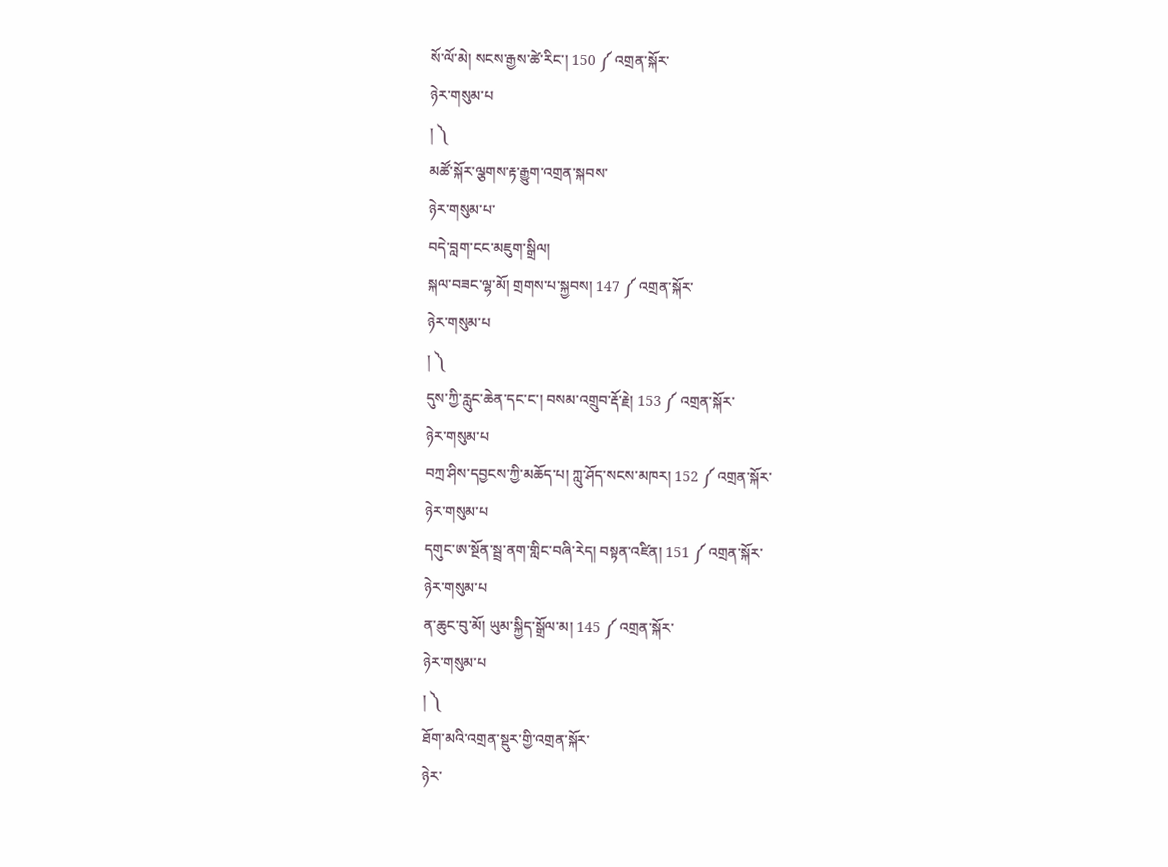སོ་ལོ་མེ། སངས་རྒྱས་ཚེ་རིང་། 150 ༼ འགྲན་སྐོར་
ཉེར་གསུམ་པ
། ༽
མཚོ་སྐོར་ལྕགས་རྟ་རྒྱུག་འགྲན་སྐབས་
ཉེར་གསུམ་པ་
བདེ་བླག་ངང་མཇུག་སྒྲིལ།
སྐལ་བཟང་ལྷ་མོ། གྲགས་པ་སྐྱབས། 147 ༼ འགྲན་སྐོར་
ཉེར་གསུམ་པ
། ༽
དུས་ཀྱི་རླུང་ཆེན་དང་ང་། བསམ་འགྲུབ་རྡོ་རྗེ། 153 ༼ འགྲན་སྐོར་
ཉེར་གསུམ་པ
བཀྲ་ཤིས་དབྱངས་ཀྱི་མཆོད་པ། ཀླུ་ཤོད་སངས་མཁར། 152 ༼ འགྲན་སྐོར་
ཉེར་གསུམ་པ
དགུང་ཨ་སྔོན་སྦྲ་ནག་གླིང་བཞི་རེད། བསྟན་འཛིན། 151 ༼ འགྲན་སྐོར་
ཉེར་གསུམ་པ
ན་ཆུང་བུ་མོ། ཡུམ་སྐྱིད་སྒྲོལ་མ། 145 ༼ འགྲན་སྐོར་
ཉེར་གསུམ་པ
། ༽
ཐོག་མའི་འགྲན་སྡུར་གྱི་འགྲན་སྐོར་
ཉེར་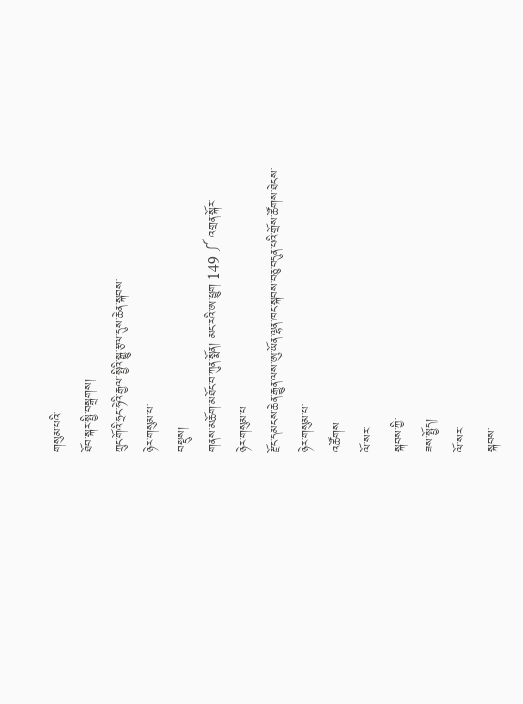གསུམ་པའི་
ཐོབ་སྐར་སྤྱི་བསྒྲགས།
ཀྲུང་གོའི་ཧྲང་ཧེའི་རྒྱལ་སྤྱིའི་སྒྱུ་རྩལ་དུས་ཆེན་སྐབས་
ཉེར་གསུམ་པ་
བསྡུས།
གནས་མཆོག་མཐོང་བ་ཀུན་སྨོན། མང་རའི་ཨ་ཕྱུག 149 ༼ འགྲན་སྐོར་
ཉེར་གསུམ་པ
རྫོང་དམངས་ཆེན་རྒྱུན་ལས་ཨུ་ཡོན་ལྷན་ཁང་སྐབས་བཅུ་བདུན་པའི་གྲོས་ཚོགས་ཐེངས་
ཉེར་གསུམ་པ་
འཚོགས
ལོ་སར་
སྐབས་ཀྱི་
ཟས་སྤྱོད།
ལོ་སར་
སྐབས་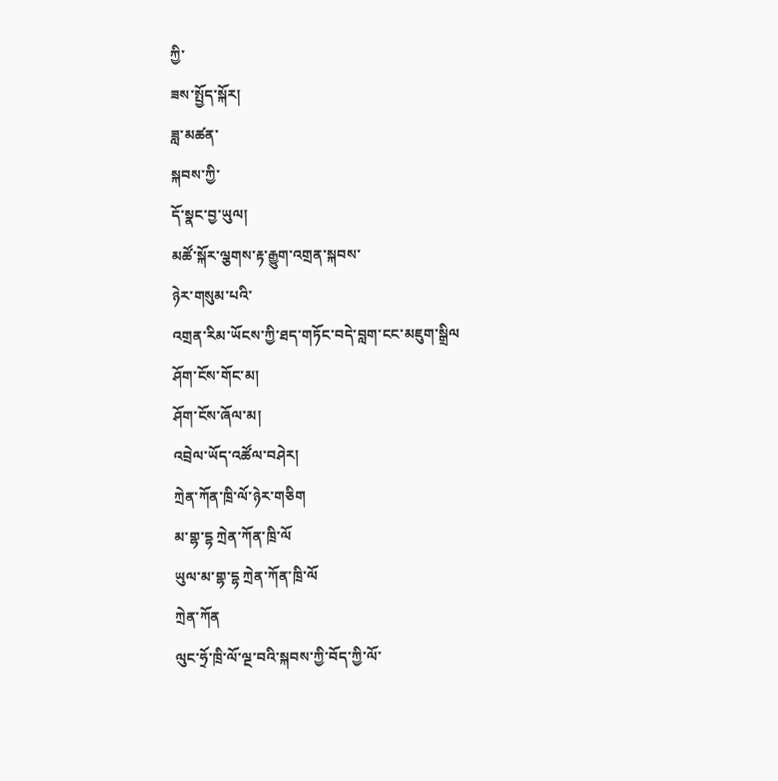ཀྱི་
ཟས་སྤྱོད་སྐོར།
ཟླ་མཚན་
སྐབས་ཀྱི་
དོ་སྣང་བྱ་ཡུལ།
མཚོ་སྐོར་ལྕགས་རྟ་རྒྱུག་འགྲན་སྐབས་
ཉེར་གསུམ་པའི་
འགྲན་རིམ་ཡོངས་ཀྱི་ཐད་གཏོང་བདེ་བླག་ངང་མཇུག་སྒྲིལ
ཤོག་ངོས་གོང་མ།
ཤོག་ངོས་ཞོལ་མ།
འབྲེལ་ཡོད་འཚོལ་བཤེར།
ཀྲེན་ཀོན་ཁྲི་ལོ་ཉེར་གཅིག
མ་གྷ་དྷ ཀྲེན་ཀོན་ཁྲི་ལོ
ཡུལ་མ་གྷ་དྷ ཀྲེན་ཀོན་ཁྲི་ལོ
ཀྲེན་ཀོན
ལུང་ཧྲོ་ཁྲི་ལོ་ལྔ་བའི་སྐབས་ཀྱི་བོད་ཀྱི་ལོ་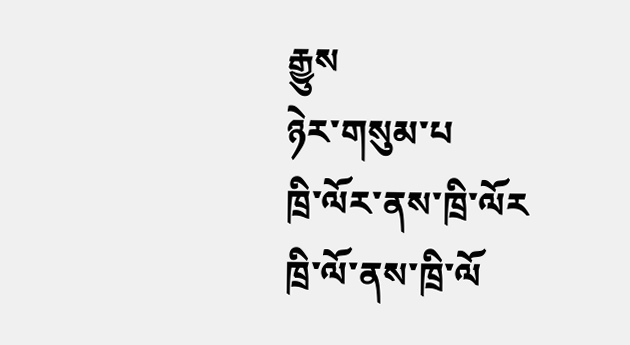རྒྱུས
ཉེར་གསུམ་པ
ཁྲི་ལོར་ནས་ཁྲི་ལོར
ཁྲི་ལོ་ནས་ཁྲི་ལོ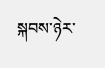སྐབས་ཉེར་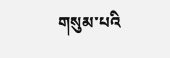གསུམ་པའི